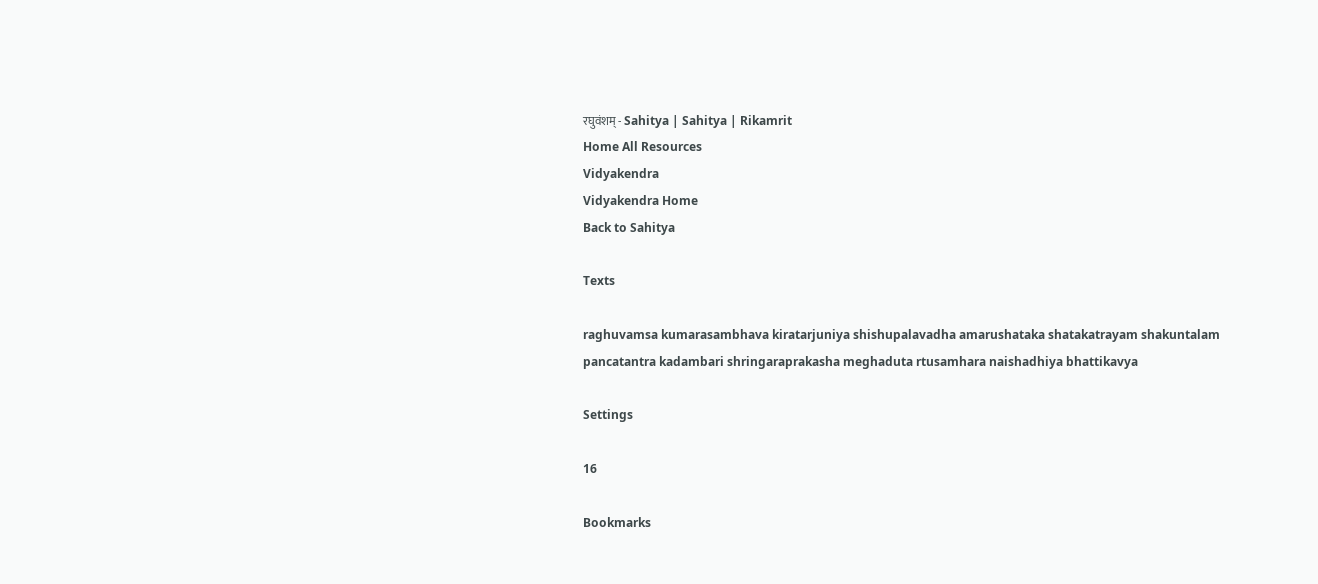रघुवंशम् - Sahitya | Sahitya | Rikamrit
Home All Resources
Vidyakendra
Vidyakendra Home
Back to Sahitya

Texts

raghuvamsa kumarasambhava kiratarjuniya shishupalavadha amarushataka shatakatrayam shakuntalam pancatantra kadambari shringaraprakasha meghaduta rtusamhara naishadhiya bhattikavya

Settings

16

Bookmarks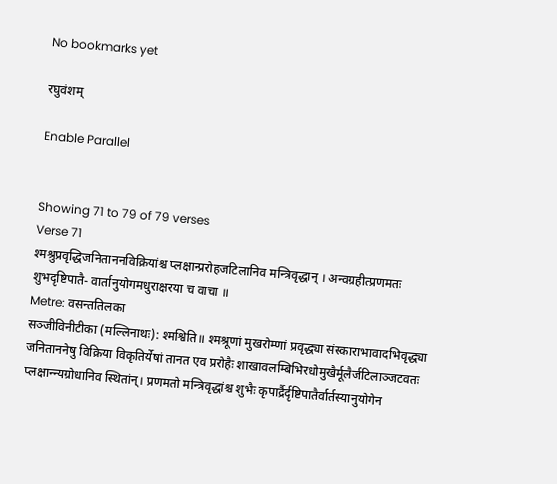No bookmarks yet

रघुवंशम्

Enable Parallel


Showing 71 to 79 of 79 verses
Verse 71
श्मश्रुप्रवृद्धिजनिताननविक्रियांश्च प्लक्षान्प्ररोहजटिलानिव मन्त्रिवृद्धान् । अन्वग्रहीत्प्रणमतः शुभदृष्टिपातै- वार्तानुयोगमधुराक्षरया च वाचा ॥
Metre: वसन्ततिलका
सञ्जीविनीटीका (मल्लिनाथः): श्मश्विति॥ श्मश्रूणां मुखरोम्णां प्रवृद्ध्या संस्काराभावादभिवृद्ध्या जनिताननेषु विक्रिया विकृतिर्येषां तानत एव प्ररोहैः शाखावलम्बिभिरधोमुखैर्मूलैर्जटिलाञ्जटवतः प्लक्षान्न्यग्रोधानिव स्थितांन्। प्रणमतो मन्त्रिवृद्धांश्च शुभैः कृपार्द्रैर्दृष्टिपातैर्वार्तस्यानुयोगेन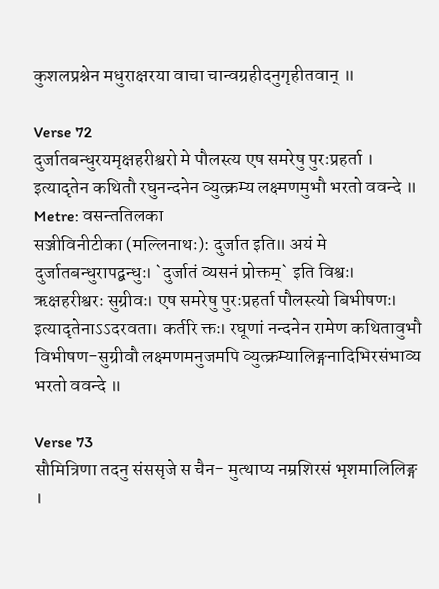कुशलप्रश्नेन मधुराक्षरया वाचा चान्वग्रहीदनुगृहीतवान् ॥

Verse 72
दुर्जातबन्धुरयमृक्षहरीश्वरो मे पौलस्त्य एष समरेषु पुरःप्रहर्ता । इत्यादृतेन कथितौ रघुनन्दनेन व्युत्क्रम्य लक्ष्मणमुभौ भरतो ववन्दे ॥
Metre: वसन्ततिलका
सञ्जीविनीटीका (मल्लिनाथः): दुर्जात इति॥ अयं मे दुर्जातबन्धुरापद्बन्धुः। `दुर्जातं व्यसनं प्रोक्तम्` इति विश्वः। ऋक्षहरीश्वरः सुग्रीवः। एष समरेषु पुरःप्रहर्ता पौलस्त्यो बिभीषणः। इत्यादृतेनाऽऽदरवता। कर्तरि क्तः। रघूणां नन्दनेन रामेण कथितावुभौ विभीषण-सुग्रीवौ लक्ष्मणमनुजमपि व्युत्क्रम्यालिङ्गनादिभिरसंभाव्य भरतो ववन्दे ॥

Verse 73
सौमित्रिणा तदनु संससृजे स चैन- मुत्थाप्य नम्रशिरसं भृशमालिलिङ्ग ।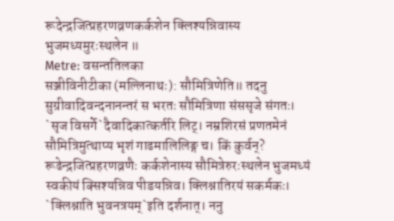रूदेन्द्रजित्प्रहरणव्रणकर्कशेन क्लिश्यन्निवास्य भुजमध्यमुरःस्थलेन ॥
Metre: वसन्ततिलका
सञ्जीविनीटीका (मल्लिनाथः): सौमित्रिणेति॥ तदनु सुग्रीवादिवन्दनानन्तरं स भरतः सौमित्रिणा संससृजे संगतः। `सृज विसर्गे`दैवादिकात्कर्तरि लिट्। नम्रशिरसं प्रणतमेनं सौमित्रिमुत्थाप्य भृशं गाढमालिलिङ्ग च। किं कुर्वन्? रूढेन्द्रजित्प्रहरणव्रणैः कर्कशेनास्य सौमित्रेरुरःस्थलेन भुजमध्यं स्वकीयं क्सिश्यन्निव पीडयन्निव। क्लिश्नातिरयं सकर्मकः। `क्लिश्नाति भुवनत्रयम्`इति दर्शनात्। ननु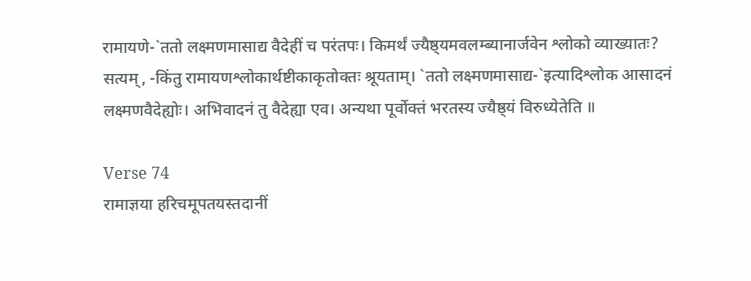रामायणे-`ततो लक्ष्मणमासाद्य वैदेहीं च परंतपः। किमर्थं ज्यैष्ठ्यमवलम्ब्यानार्जवेन श्लोको व्याख्यातः? सत्यम्, -किंतु रामायणश्लोकार्थष्टीकाकृतोक्तः श्रूयताम्। `ततो लक्ष्मणमासाद्य-`इत्यादिश्लोक आसादनं लक्ष्मणवैदेह्योः। अभिवादनं तु वैदेह्या एव। अन्यथा पूर्वोक्तं भरतस्य ज्यैष्ठ्यं विरुध्येतेति ॥

Verse 74
रामाज्ञया हरिचमूपतयस्तदानीं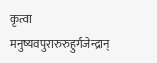कृत्वा मनुष्यवपुरारुरुहुर्गजेन्द्रान्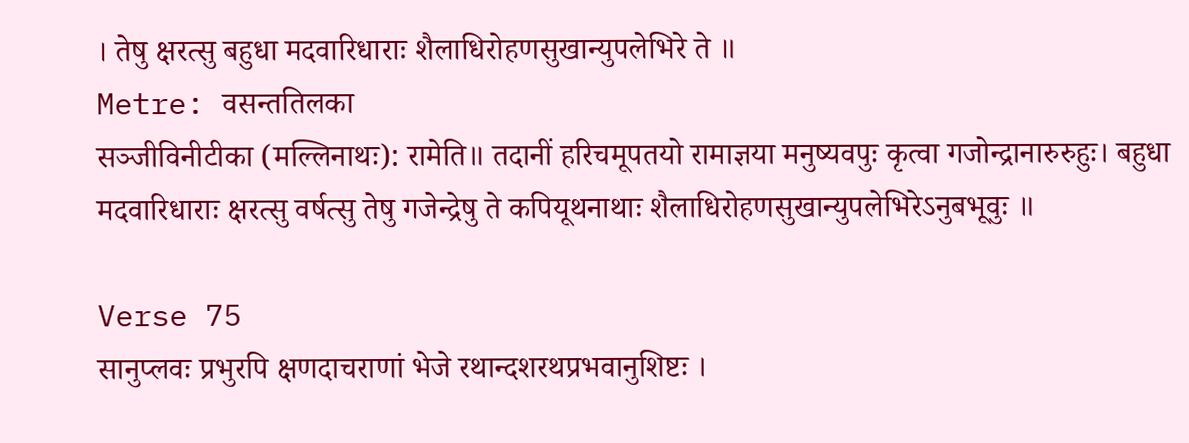। तेषु क्षरत्सु बहुधा मदवारिधाराः शैलाधिरोहणसुखान्युपलेभिरे ते ॥
Metre: वसन्ततिलका
सञ्जीविनीटीका (मल्लिनाथः): रामेति॥ तदानीं हरिचमूपतयो रामाज्ञया मनुष्यवपुः कृत्वा गजोन्द्रानारुरुहुः। बहुधा मदवारिधाराः क्षरत्सु वर्षत्सु तेषु गजेन्द्रेषु ते कपियूथनाथाः शैलाधिरोहणसुखान्युपलेभिरेऽनुबभूवुः ॥

Verse 75
सानुप्लवः प्रभुरपि क्षणदाचराणां भेजे रथान्दशरथप्रभवानुशिष्टः ।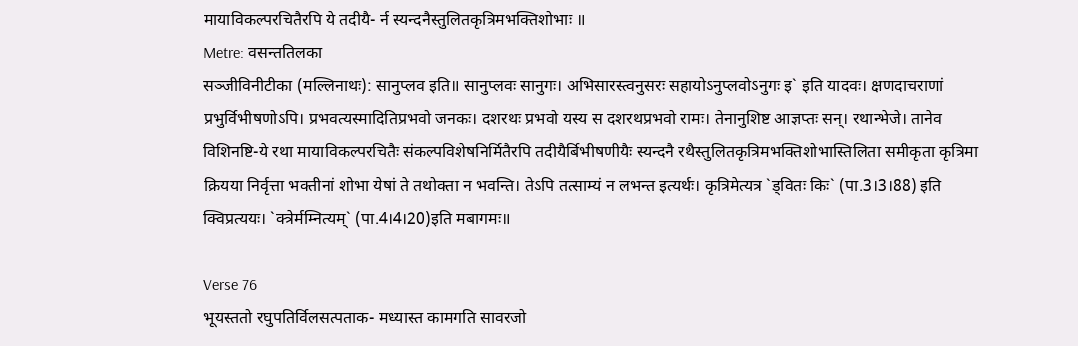मायाविकल्परचितैरपि ये तदीयै- र्न स्यन्दनैस्तुलितकृत्रिमभक्तिशोभाः ॥
Metre: वसन्ततिलका
सञ्जीविनीटीका (मल्लिनाथः): सानुप्लव इति॥ सानुप्लवः सानुगः। अभिसारस्त्वनुसरः सहायोऽनुप्लवोऽनुगः इ` इति यादवः। क्षणदाचराणां प्रभुर्विभीषणोऽपि। प्रभवत्यस्मादितिप्रभवो जनकः। दशरथः प्रभवो यस्य स दशरथप्रभवो रामः। तेनानुशिष्ट आज्ञप्तः सन्। रथान्भेजे। तानेव विशिनष्टि-ये रथा मायाविकल्परचितैः संकल्पविशेषनिर्मितैरपि तदीयैर्बिभीषणीयैः स्यन्दनै रथैस्तुलितकृत्रिमभक्तिशोभास्तिलिता समीकृता कृत्रिमा क्रियया निर्वृत्ता भक्तीनां शोभा येषां ते तथोक्ता न भवन्ति। तेऽपि तत्साम्यं न लभन्त इत्यर्थः। कृत्रिमेत्यत्र `ड्वितः किः` (पा.3।3।88) इति क्विप्रत्ययः। `क्त्रेर्मम्नित्यम्` (पा.4।4।20)इति मबागमः॥

Verse 76
भूयस्ततो रघुपतिर्विलसत्पताक- मध्यास्त कामगति सावरजो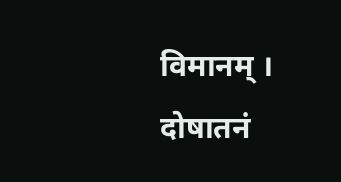विमानम् । दोषातनं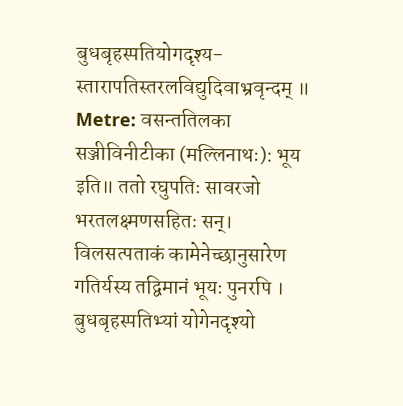बुधबृहस्पतियोगदृश्य- स्तारापतिस्तरलविद्युदिवाभ्रवृन्दम् ॥
Metre: वसन्ततिलका
सञ्जीविनीटीका (मल्लिनाथः): भूय इति॥ ततो रघुपतिः सावरजो भरतलक्ष्मणसहितः सन्। विलसत्पताकं कामेनेच्छानुसारेण गतिर्यस्य तद्विमानं भूयः पुनरपि । बुधबृहस्पतिभ्यां योगेनदृश्यो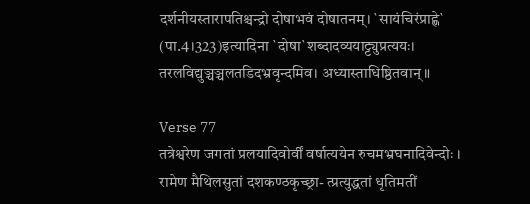दर्शनीयस्तारापतिश्चन्द्रो दोषाभवं दोषातनम्। `सायंचिरंप्राह्णे` (पा.4।323)इत्यादिना `दोषा`शब्दादव्ययाट्ट्युप्रत्ययः। तरलविद्युञ्चञ्चलतडिदभ्रवृन्दमिव। अध्यास्ताधिष्ठितवान् ॥

Verse 77
तत्रेश्वरेण जगतां प्रलयादिवोर्वीं वर्षात्ययेन रुचमभ्रघनादिवेन्दोः । रामेण मैथिलसुतां दशकण्ठकृच्छ्रा- त्प्रत्युद्धतां धृतिमतीं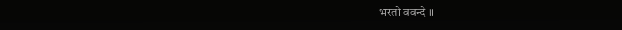भरतो ववन्दे ॥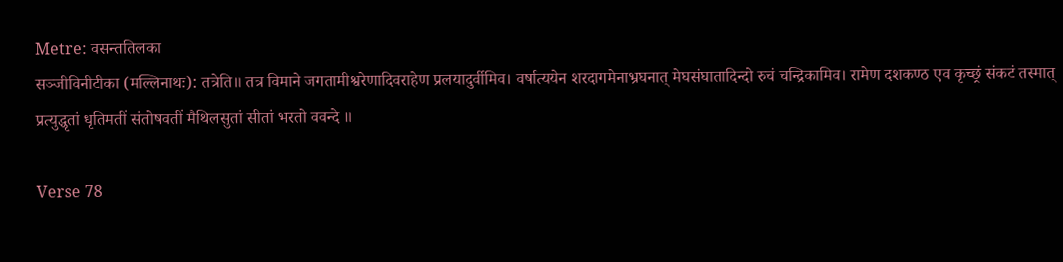Metre: वसन्ततिलका
सञ्जीविनीटीका (मल्लिनाथः): तत्रेति॥ तत्र विमाने जगतामीश्वरेणादिवराहेण प्रलयादुर्वीमिव। वर्षात्ययेन शरदागमेनाभ्रघनात् मेघसंघातादिन्दो रुचं चन्द्रिकामिव। रामेण दशकण्ठ एव कृच्छ्रं संकटं तस्मात् प्रत्युद्धृतां धृतिमतीं संतोषवतीं मैथिलसुतां सीतां भरतो ववन्दे ॥

Verse 78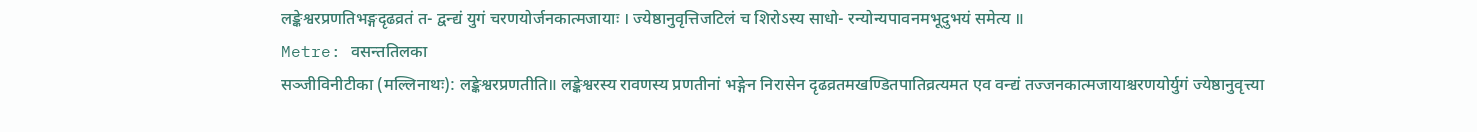लङ्केश्वरप्रणतिभङ्गदृढव्रतं त- द्वन्द्यं युगं चरणयोर्जनकात्मजायाः । ज्येष्ठानुवृत्तिजटिलं च शिरोऽस्य साधो- रन्योन्यपावनमभूदुभयं समेत्य ॥
Metre: वसन्ततिलका
सञ्जीविनीटीका (मल्लिनाथः): लङ्केश्वरप्रणतीति॥ लङ्केश्वरस्य रावणस्य प्रणतीनां भङ्गेन निरासेन दृढव्रतमखण्डितपातिव्रत्यमत एव वन्द्यं तज्जनकात्मजायाश्चरणयोर्युगं ज्येष्ठानुवृत्त्या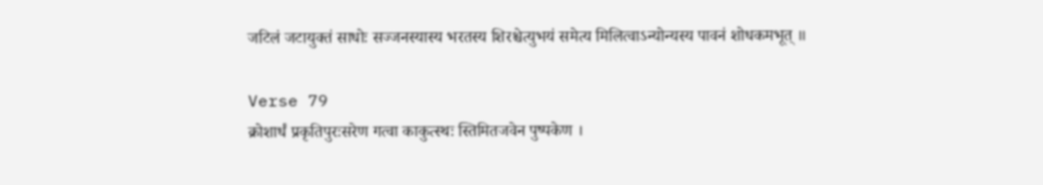जटिलं जटायुक्तं साधोः सज्जनस्यास्य भरतस्य शिरश्चेत्युभयं समेत्य मिलित्वाऽन्योन्यस्य पावनं शोधकमभूत् ॥

Verse 79
क्रोशार्धं प्रकृतिपुरःसरेण गत्वा काकुत्स्थः स्तिमितजवेन पुष्पकेण ।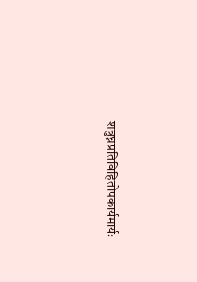शत्रुघ्नप्रतिविहितोपकार्यमार्यः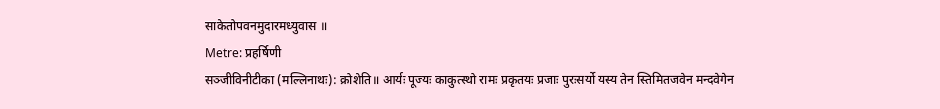साकेतोपवनमुदारमध्युवास ॥
Metre: प्रहर्षिणी
सञ्जीविनीटीका (मल्लिनाथः): क्रोशेति॥ आर्यः पूज्यः काकुत्स्थो रामः प्रकृतयः प्रजाः पुरःसर्यो यस्य तेन स्तिमितजवेन मन्दवेगेन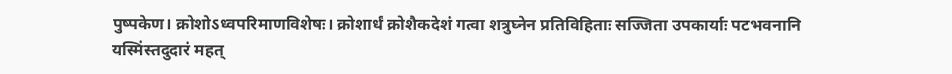पुष्पकेण। क्रोशोऽध्वपरिमाणविशेषः। क्रोशार्धं क्रोशैकदेशं गत्वा शत्रुघ्नेन प्रतिविहिताः सज्जिता उपकार्याः पटभवनानि यस्मिंस्तदुदारं महत्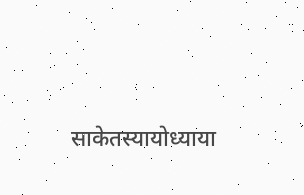साकेतस्यायोध्याया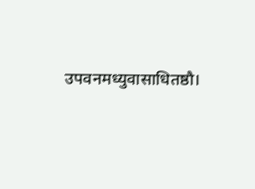उपवनमध्युवासाधितष्ठौ।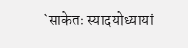`साकेतः स्यादयोध्यायां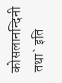कोसलानन्दिनी तथा` इति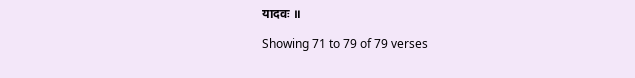यादवः ॥

Showing 71 to 79 of 79 verses